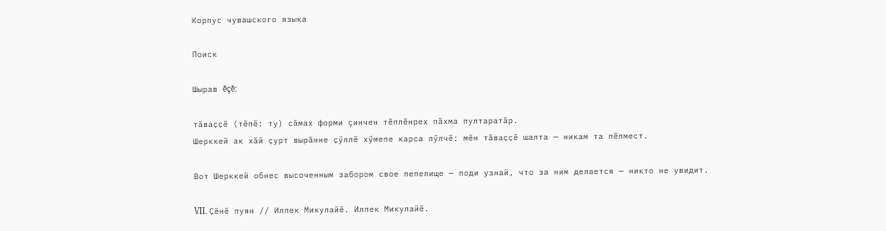Корпус чувашского языка

Поиск

Шырав ĕçĕ:

тӑваҫҫӗ (тĕпĕ: ту) сăмах форми çинчен тĕплĕнрех пăхма пултаратăр.
Шерккей ак хӑй ҫурт вырӑнне ҫӳллӗ хӳмепе карса пӳлчӗ: мӗн тӑваҫҫӗ шалта — никам та пӗлмест.

Вот Шерккей обнес высоченным забором свое пепелище — поди узнай, что за ним делается — никто не увидит.

VII. Ҫӗнӗ пуян // Илпек Микулайӗ. Илпек Микулайӗ.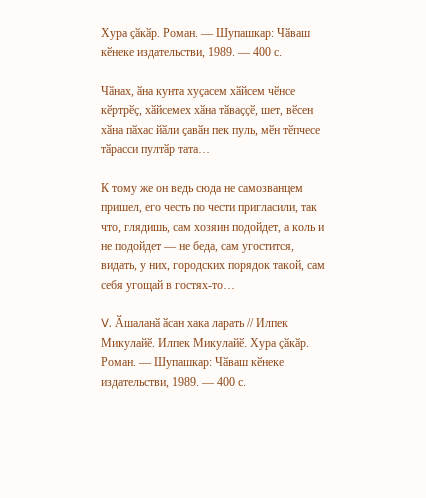Хура ҫӑкӑр. Роман. — Шупашкар: Чӑваш кӗнеке издательстви, 1989. — 400 с.

Чӑнах, ӑна кунта хуҫасем хӑйсем чӗнсе кӗртрӗҫ, хӑйсемех хӑна тӑваҫҫӗ, шет, вӗсен хӑна пӑхас йӑли ҫавӑн пек пуль, мӗн тӗпчесе тӑрасси пултӑр тата…

К тому же он ведь сюда не самозванцем пришел, его честь по чести пригласили, так что, глядишь, сам хозяин подойдет, а коль и не подойдет — не беда, сам угостится, видать, у них, городских порядок такой, сам себя угощай в гостях-то…

V. Ӑшаланӑ ӑсан хака ларать // Илпек Микулайӗ. Илпек Микулайӗ. Хура ҫӑкӑр. Роман. — Шупашкар: Чӑваш кӗнеке издательстви, 1989. — 400 с.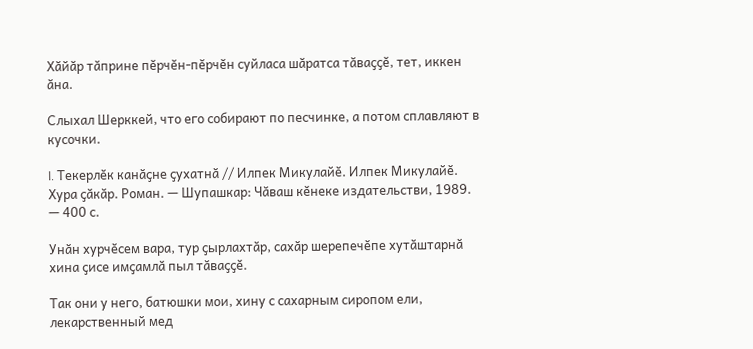Хӑйӑр тӑприне пӗрчӗн-пӗрчӗн суйласа шӑратса тӑваҫҫӗ, тет, иккен ӑна.

Слыхал Шерккей, что его собирают по песчинке, а потом сплавляют в кусочки.

I. Текерлӗк канӑҫне ҫухатнӑ // Илпек Микулайӗ. Илпек Микулайӗ. Хура ҫӑкӑр. Роман. — Шупашкар: Чӑваш кӗнеке издательстви, 1989. — 400 с.

Унӑн хурчӗсем вара, тур ҫырлахтӑр, сахӑр шерепечӗпе хутӑштарнӑ хина ҫисе имҫамлӑ пыл тӑваҫҫӗ.

Так они у него, батюшки мои, хину с сахарным сиропом ели, лекарственный мед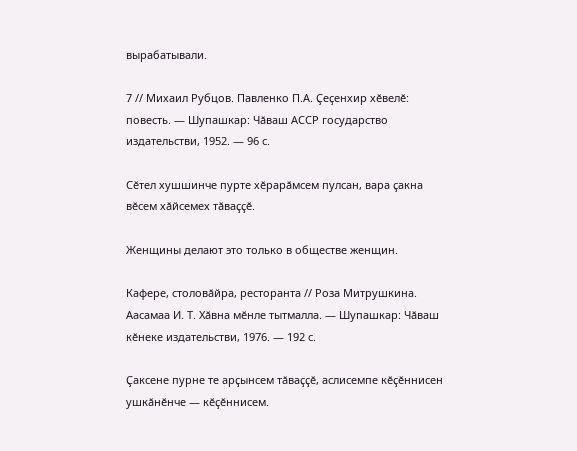вырабатывали.

7 // Михаил Рубцов. Павленко П.А. Ҫеҫенхир хӗвелӗ: повесть. — Шупашкар: Чӑваш АССР государство издательстви, 1952. — 96 с.

Сӗтел хушшинче пурте хӗрарӑмсем пулсан, вара ҫакна вӗсем хӑйсемех тӑваҫҫӗ.

Женщины делают это только в обществе женщин.

Кафере, столовӑйра, ресторанта // Роза Митрушкина. Аасамаа И. Т. Хӑвна мӗнле тытмалла. — Шупашкар: Чӑваш кӗнеке издательстви, 1976. — 192 с.

Ҫаксене пурне те арҫынсем тӑваҫҫӗ, аслисемпе кӗҫӗннисен ушкӑнӗнче — кӗҫӗннисем.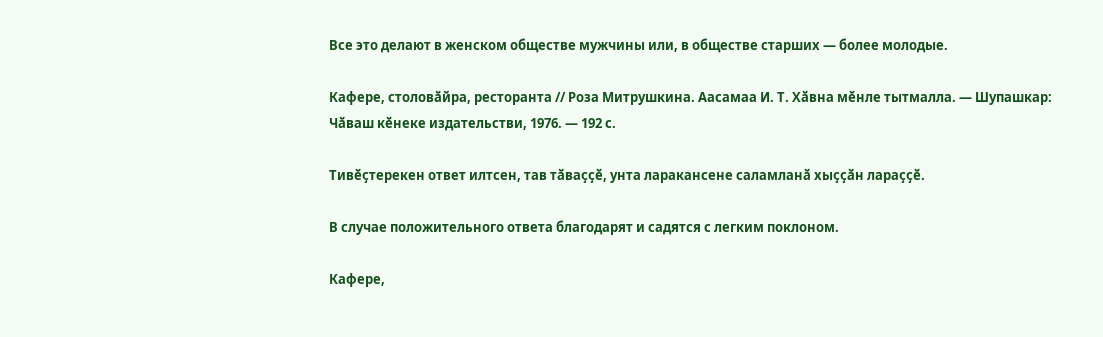Все это делают в женском обществе мужчины или, в обществе старших — более молодые.

Кафере, столовӑйра, ресторанта // Роза Митрушкина. Аасамаа И. Т. Хӑвна мӗнле тытмалла. — Шупашкар: Чӑваш кӗнеке издательстви, 1976. — 192 с.

Тивӗҫтерекен ответ илтсен, тав тӑваҫҫӗ, унта ларакансене саламланӑ хыҫҫӑн лараҫҫӗ.

В случае положительного ответа благодарят и садятся с легким поклоном.

Кафере,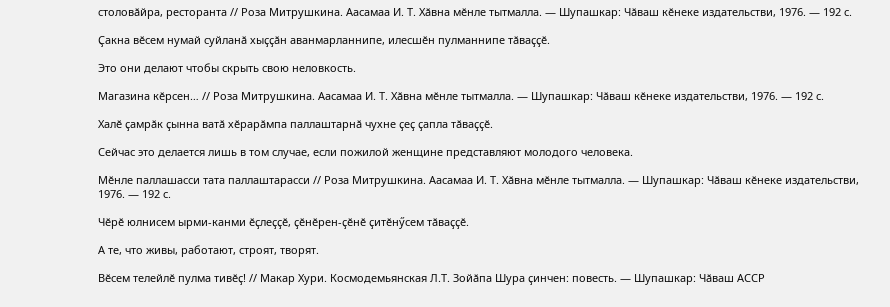столовӑйра, ресторанта // Роза Митрушкина. Аасамаа И. Т. Хӑвна мӗнле тытмалла. — Шупашкар: Чӑваш кӗнеке издательстви, 1976. — 192 с.

Ҫакна вӗсем нумай суйланӑ хыҫҫӑн аванмарланнипе, илесшӗн пулманнипе тӑваҫҫӗ.

Это они делают чтобы скрыть свою неловкость.

Магазина кӗрсен… // Роза Митрушкина. Аасамаа И. Т. Хӑвна мӗнле тытмалла. — Шупашкар: Чӑваш кӗнеке издательстви, 1976. — 192 с.

Халӗ ҫамрӑк ҫынна ватӑ хӗрарӑмпа паллаштарнӑ чухне ҫеҫ ҫапла тӑваҫҫӗ.

Сейчас это делается лишь в том случае, если пожилой женщине представляют молодого человека.

Мӗнле паллашасси тата паллаштарасси // Роза Митрушкина. Аасамаа И. Т. Хӑвна мӗнле тытмалла. — Шупашкар: Чӑваш кӗнеке издательстви, 1976. — 192 с.

Чӗрӗ юлнисем ырми-канми ӗҫлеҫҫӗ, ҫӗнӗрен-ҫӗнӗ ҫитӗнӳсем тӑваҫҫӗ.

А те, что живы, работают, строят, творят.

Вӗсем телейлӗ пулма тивӗҫ! // Макар Хури. Космодемьянская Л.Т. Зойӑпа Шура ҫинчен: повесть. — Шупашкар: Чӑваш АССР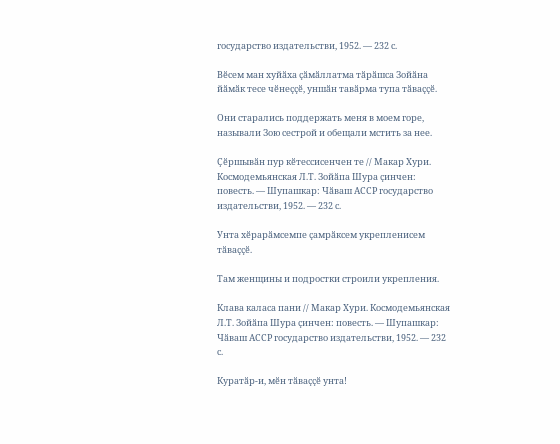государство издательстви, 1952. — 232 с.

Вӗсем ман хуйӑха ҫӑмӑллатма тӑрӑшса Зойӑна йӑмӑк тесе чӗнеҫҫӗ, уншӑн тавӑрма тупа тӑваҫҫӗ.

Они старались поддержать меня в моем горе, называли Зою сестрой и обещали мстить за нее.

Ҫӗршывӑн пур кӗтессисенчен те // Макар Хури. Космодемьянская Л.Т. Зойӑпа Шура ҫинчен: повесть. — Шупашкар: Чӑваш АССР государство издательстви, 1952. — 232 с.

Унта хӗрарӑмсемпе ҫамрӑксем укрепленисем тӑваҫҫӗ.

Там женщины и подростки строили укрепления.

Клава каласа пани // Макар Хури. Космодемьянская Л.Т. Зойӑпа Шура ҫинчен: повесть. — Шупашкар: Чӑваш АССР государство издательстви, 1952. — 232 с.

Куратӑр-и, мӗн тӑваҫҫӗ унта!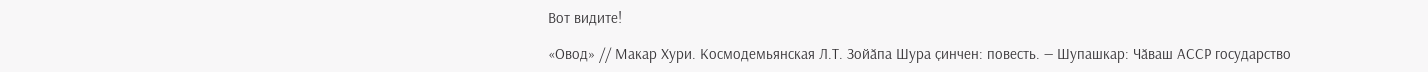Вот видите!

«Овод» // Макар Хури. Космодемьянская Л.Т. Зойӑпа Шура ҫинчен: повесть. — Шупашкар: Чӑваш АССР государство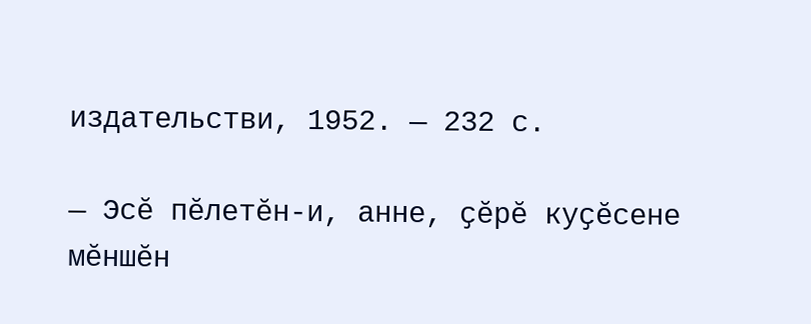издательстви, 1952. — 232 с.

— Эсӗ пӗлетӗн-и, анне, ҫӗрӗ куҫӗсене мӗншӗн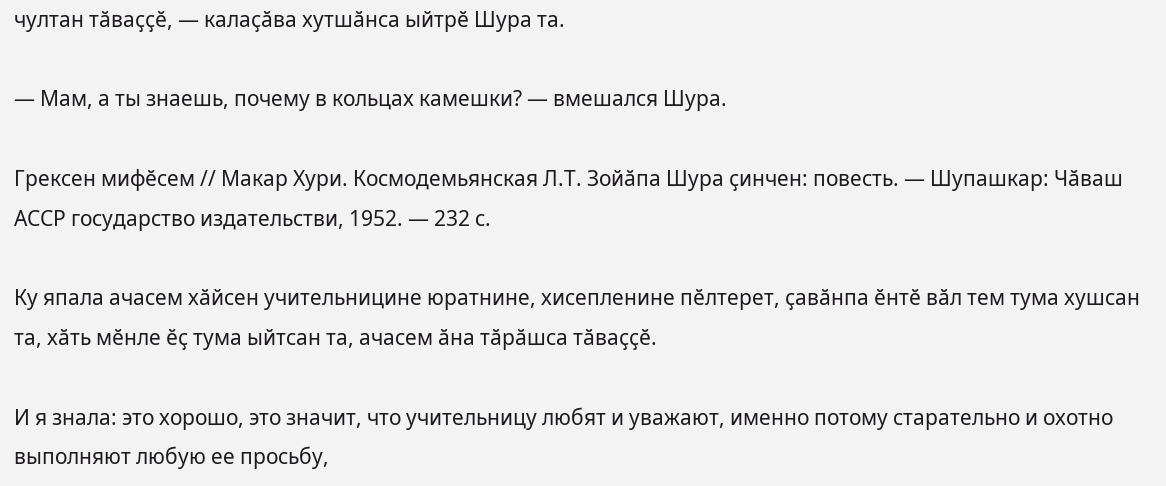чултан тӑваҫҫӗ, — калаҫӑва хутшӑнса ыйтрӗ Шура та.

— Мам, а ты знаешь, почему в кольцах камешки? — вмешался Шура.

Грексен мифӗсем // Макар Хури. Космодемьянская Л.Т. Зойӑпа Шура ҫинчен: повесть. — Шупашкар: Чӑваш АССР государство издательстви, 1952. — 232 с.

Ку япала ачасем хӑйсен учительницине юратнине, хисепленине пӗлтерет, ҫавӑнпа ӗнтӗ вӑл тем тума хушсан та, хӑть мӗнле ӗҫ тума ыйтсан та, ачасем ӑна тӑрӑшса тӑваҫҫӗ.

И я знала: это хорошо, это значит, что учительницу любят и уважают, именно потому старательно и охотно выполняют любую ее просьбу,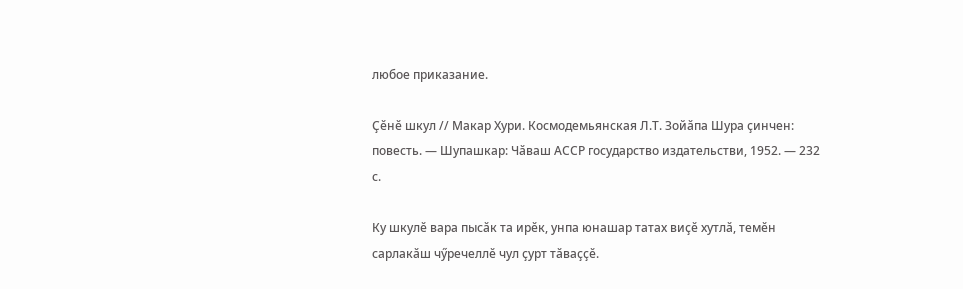любое приказание.

Ҫӗнӗ шкул // Макар Хури. Космодемьянская Л.Т. Зойӑпа Шура ҫинчен: повесть. — Шупашкар: Чӑваш АССР государство издательстви, 1952. — 232 с.

Ку шкулӗ вара пысӑк та ирӗк, унпа юнашар татах виҫӗ хутлӑ, темӗн сарлакӑш чӳречеллӗ чул ҫурт тӑваҫҫӗ.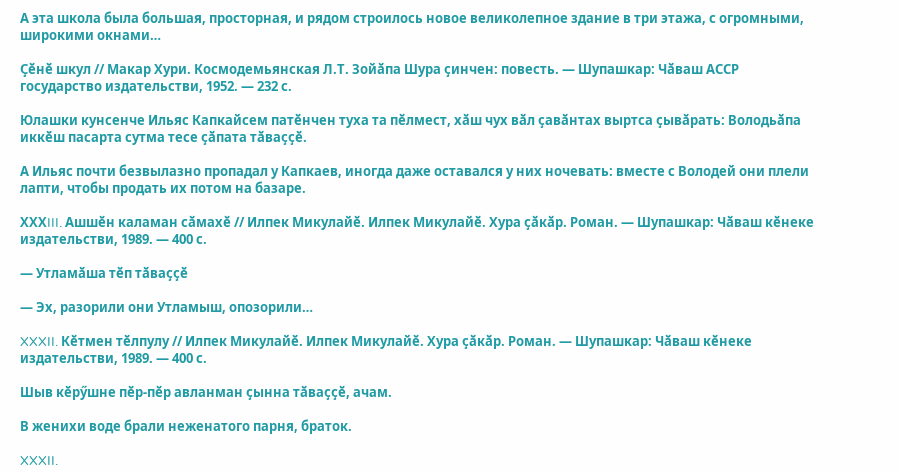А эта школа была большая, просторная, и рядом строилось новое великолепное здание в три этажа, с огромными, широкими окнами…

Ҫӗнӗ шкул // Макар Хури. Космодемьянская Л.Т. Зойӑпа Шура ҫинчен: повесть. — Шупашкар: Чӑваш АССР государство издательстви, 1952. — 232 с.

Юлашки кунсенче Ильяс Капкайсем патӗнчен туха та пӗлмест, хӑш чух вӑл ҫавӑнтах выртса ҫывӑрать: Володьӑпа иккӗш пасарта сутма тесе ҫӑпата тӑваҫҫӗ.

А Ильяс почти безвылазно пропадал у Капкаев, иногда даже оставался у них ночевать: вместе с Володей они плели лапти, чтобы продать их потом на базаре.

ХХХIII. Ашшӗн каламан сӑмахӗ // Илпек Микулайӗ. Илпек Микулайӗ. Хура ҫӑкӑр. Роман. — Шупашкар: Чӑваш кӗнеке издательстви, 1989. — 400 с.

— Утламӑша тӗп тӑваҫҫӗ

— Эх, разорили они Утламыш, опозорили…

XXXII. Кӗтмен тӗлпулу // Илпек Микулайӗ. Илпек Микулайӗ. Хура ҫӑкӑр. Роман. — Шупашкар: Чӑваш кӗнеке издательстви, 1989. — 400 с.

Шыв кӗрӳшне пӗр-пӗр авланман ҫынна тӑваҫҫӗ, ачам.

В женихи воде брали неженатого парня, браток.

XXXII.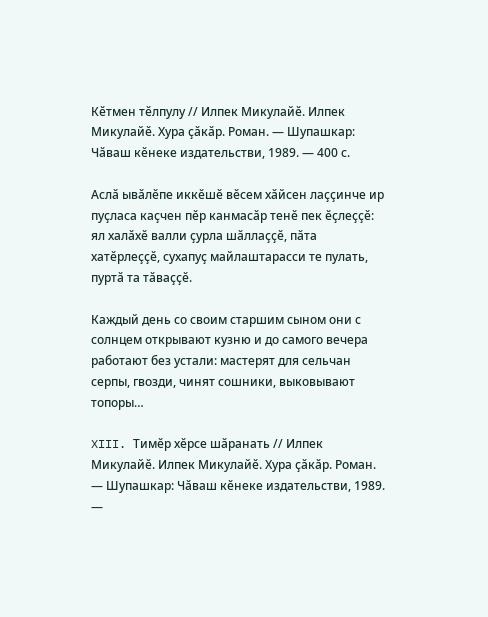Кӗтмен тӗлпулу // Илпек Микулайӗ. Илпек Микулайӗ. Хура ҫӑкӑр. Роман. — Шупашкар: Чӑваш кӗнеке издательстви, 1989. — 400 с.

Аслӑ ывӑлӗпе иккӗшӗ вӗсем хӑйсен лаҫҫинче ир пуҫласа каҫчен пӗр канмасӑр тенӗ пек ӗҫлеҫҫӗ: ял халӑхӗ валли ҫурла шӑллаҫҫӗ, пӑта хатӗрлеҫҫӗ, сухапуҫ майлаштарасси те пулать, пуртӑ та тӑваҫҫӗ.

Каждый день со своим старшим сыном они с солнцем открывают кузню и до самого вечера работают без устали: мастерят для сельчан серпы, гвозди, чинят сошники, выковывают топоры…

XIII. Тимӗр хӗрсе шӑранать // Илпек Микулайӗ. Илпек Микулайӗ. Хура ҫӑкӑр. Роман. — Шупашкар: Чӑваш кӗнеке издательстви, 1989. —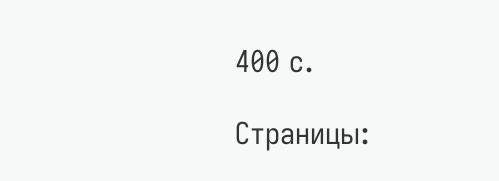400 с.

Страницы: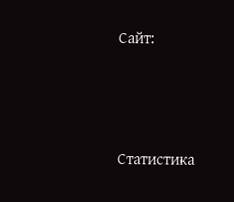Сайт:



Статистика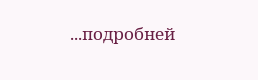...подробней